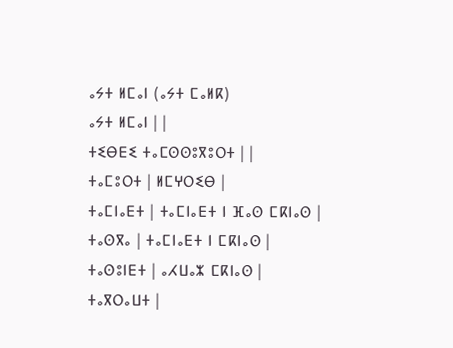ⴰⵢⵜ ⵍⵎⴰⵏ (ⴰⵢⵜ ⵎⴰⵍⴽ)
ⴰⵢⵜ ⵍⵎⴰⵏ | |
ⵜⵉⴱⴹⵉ ⵜⴰⵎⵙⵙⵓⴳⵓⵔⵜ | |
ⵜⴰⵎⵓⵔⵜ | ⵍⵎⵖⵔⵉⴱ |
ⵜⴰⵎⵏⴰⴹⵜ | ⵜⴰⵎⵏⴰⴹⵜ ⵏ ⴼⴰⵙ ⵎⴽⵏⴰⵙ |
ⵜⴰⵙⴳⴰ | ⵜⴰⵎⵏⴰⴹⵜ ⵏ ⵎⴽⵏⴰⵙ |
ⵜⴰⵙⵓⵏⴹⵜ | ⴰⵃⵡⴰⵣ ⵎⴽⵏⴰⵙ |
ⵜⴰⴳⵔⴰⵡⵜ |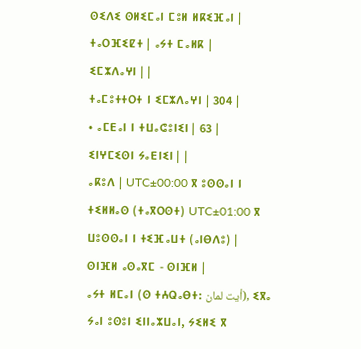ⵙⵉⴷⵉ ⵙⵍⵉⵎⴰⵏ ⵎⵓⵍ ⵍⴽⵉⴼⴰⵏ |
ⵜⴰⵔⴼⵉⵇⵜ | ⴰⵢⵜ ⵎⴰⵍⴽ |
ⵉⵎⵣⴷⴰⵖⵏ | |
ⵜⴰⵎⵓⵜⵜⵔⵜ ⵏ ⵉⵎⵣⴷⴰⵖⵏ | 304 |
• ⴰⵎⴹⴰⵏ ⵏ ⵜⵡⴰⵛⵓⵏⵉⵏ | 63 |
ⵉⵏⵖⵎⵉⵙⵏ ⵢⴰⴹⵏⵉⵏ | |
ⴰⴽⵓⴷ | UTC±00:00 ⴳ ⵓⵙⵙⴰⵏ ⵏ ⵜⵉⵍⵍⴰⵙ (ⵜⴰⴳⵔⵙⵜ) UTC±01:00 ⴳ ⵡⵓⵙⵙⴰⵏ ⵏ ⵜⵉⴼⴰⵡⵜ (ⴰⵏⴱⴷⵓ) |
ⵙⵏⴼⵍ ⴰⵙⴰⴳⵎ - ⵙⵏⴼⵍ |
ⴰⵢⵜ ⵍⵎⴰⵏ (ⵙ ⵜⵄⵕⴰⴱⵜ: أيت لمان), ⵉⴳⴰ ⵢⴰⵏ ⵓⵙⵓⵏ ⵉⵏⵏⴰⵣⵡⴰⵏ, ⵢⵉⵍⵉ ⴳ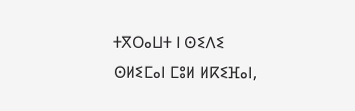ⵜⴳⵔⴰⵡⵜ ⵏ ⵙⵉⴷⵉ ⵙⵍⵉⵎⴰⵏ ⵎⵓⵍ ⵍⴽⵉⴼⴰⵏ,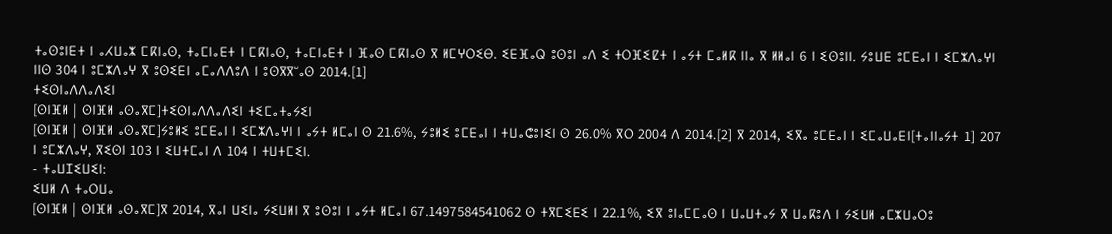ⵜⴰⵙⵓⵏⴹⵜ ⵏ ⴰⵃⵡⴰⵣ ⵎⴽⵏⴰⵙ, ⵜⴰⵎⵏⴰⴹⵜ ⵏ ⵎⴽⵏⴰⵙ, ⵜⴰⵎⵏⴰⴹⵜ ⵏ ⴼⴰⵙ ⵎⴽⵏⴰⵙ ⴳ ⵍⵎⵖⵔⵉⴱ. ⵉⴹⴼⴰⵕ ⵓⵙⵓⵏ ⴰⴷ ⵉ ⵜⵔⴼⵉⵇⵜ ⵏ ⴰⵢⵜ ⵎⴰⵍⴽ ⵏⵏⴰ ⴳ ⵍⵍⴰⵏ 6 ⵏ ⵉⵙⵓⵏⵏ. ⵢⵓⵡⴹ ⵓⵎⴹⴰⵏ ⵏ ⵉⵎⵣⴷⴰⵖⵏ ⵏⵏⵙ 304 ⵏ ⵓⵎⵣⴷⴰⵖ ⴳ ⵓⵙⵉⴹⵏ ⴰⵎⴰⴷⴷⵓⴷ ⵏ ⵓⵙⴳⴳⵯⴰⵙ 2014.[1]
ⵜⵉⵙⵏⴰⴷⴷⴰⴷⵉⵏ
[ⵙⵏⴼⵍ | ⵙⵏⴼⵍ ⴰⵙⴰⴳⵎ]ⵜⵉⵙⵏⴰⴷⴷⴰⴷⵉⵏ ⵜⵉⵎⴰⵜⴰⵢⵉⵏ
[ⵙⵏⴼⵍ | ⵙⵏⴼⵍ ⴰⵙⴰⴳⵎ]ⵢⵓⵍⵉ ⵓⵎⴹⴰⵏ ⵏ ⵉⵎⵣⴷⴰⵖⵏ ⵏ ⴰⵢⵜ ⵍⵎⴰⵏ ⵙ 21.6%, ⵢⵓⵍⵉ ⵓⵎⴹⴰⵏ ⵏ ⵜⵡⴰⵛⵓⵏⵉⵏ ⵙ 26.0% ⴳⵔ 2004 ⴷ 2014.[2] ⴳ 2014, ⵉⴳⴰ ⵓⵎⴹⴰⵏ ⵏ ⵉⵎⴰⵡⴰⴹⵏ[ⵜⴰⵏⵏⴰⵢⵜ 1] 207 ⵏ ⵓⵎⵣⴷⴰⵖ, ⴳⵉⵙⵏ 103 ⵏ ⵉⵡⵜⵎⴰⵏ ⴷ 104 ⵏ ⵜⵡⵜⵎⵉⵏ.
- ⵜⴰⵡⵊⵉⵡⵉⵏ:
ⵉⵡⵍ ⴷ ⵜⴰⵔⵡⴰ
[ⵙⵏⴼⵍ | ⵙⵏⴼⵍ ⴰⵙⴰⴳⵎ]ⴳ 2014, ⴳⴰⵏ ⵡⵉⵏⴰ ⵢⵉⵡⵍⵏ ⴳ ⵓⵙⵓⵏ ⵏ ⴰⵢⵜ ⵍⵎⴰⵏ 67.1497584541062 ⵙ ⵜⴳⵎⵉⴹⵉ ⵏ 22.1%, ⵉⴳ ⵓⵏⴰⵎⵎⴰⵙ ⵏ ⵡⴰⵡⵜⴰⵢ ⴳ ⵡⴰⴽⵓⴷ ⵏ ⵢⵉⵡⵍ ⴰⵎⵣⵡⴰⵔⵓ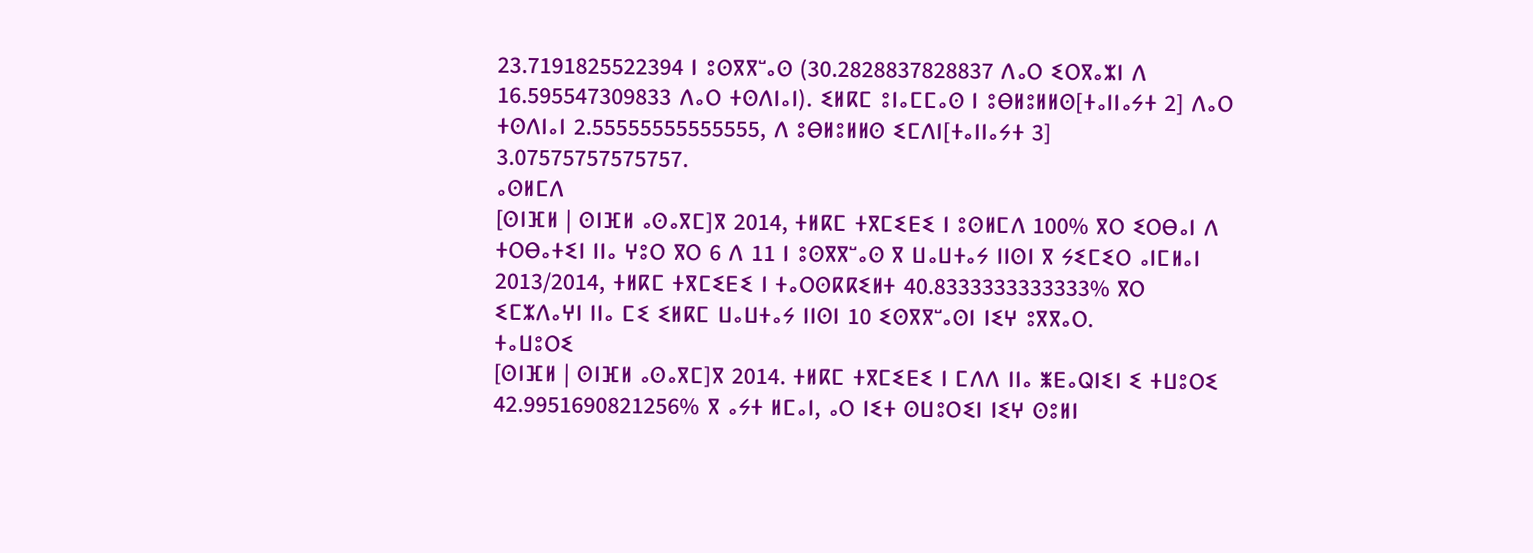23.7191825522394 ⵏ ⵓⵙⴳⴳⵯⴰⵙ (30.2828837828837 ⴷⴰⵔ ⵉⵔⴳⴰⵣⵏ ⴷ 16.595547309833 ⴷⴰⵔ ⵜⵙⴷⵏⴰⵏ). ⵉⵍⴽⵎ ⵓⵏⴰⵎⵎⴰⵙ ⵏ ⵓⴱⵍⵓⵍⵍⵙ[ⵜⴰⵏⵏⴰⵢⵜ 2] ⴷⴰⵔ ⵜⵙⴷⵏⴰⵏ 2.55555555555555, ⴷ ⵓⴱⵍⵓⵍⵍⵙ ⵉⵎⴷⵏ[ⵜⴰⵏⵏⴰⵢⵜ 3] 3.07575757575757.
ⴰⵙⵍⵎⴷ
[ⵙⵏⴼⵍ | ⵙⵏⴼⵍ ⴰⵙⴰⴳⵎ]ⴳ 2014, ⵜⵍⴽⵎ ⵜⴳⵎⵉⴹⵉ ⵏ ⵓⵙⵍⵎⴷ 100% ⴳⵔ ⵉⵔⴱⴰⵏ ⴷ ⵜⵔⴱⴰⵜⵉⵏ ⵏⵏⴰ ⵖⵓⵔ ⴳⵔ 6 ⴷ 11 ⵏ ⵓⵙⴳⴳⵯⴰⵙ ⴳ ⵡⴰⵡⵜⴰⵢ ⵏⵏⵙⵏ ⴳ ⵢⵉⵎⵉⵔ ⴰⵏⵎⵍⴰⵏ 2013/2014, ⵜⵍⴽⵎ ⵜⴳⵎⵉⴹⵉ ⵏ ⵜⴰⵔⵙⴽⴽⵉⵍⵜ 40.8333333333333% ⴳⵔ ⵉⵎⵣⴷⴰⵖⵏ ⵏⵏⴰ ⵎⵉ ⵉⵍⴽⵎ ⵡⴰⵡⵜⴰⵢ ⵏⵏⵙⵏ 10 ⵉⵙⴳⴳⵯⴰⵙⵏ ⵏⵉⵖ ⵓⴳⴳⴰⵔ.
ⵜⴰⵡⵓⵔⵉ
[ⵙⵏⴼⵍ | ⵙⵏⴼⵍ ⴰⵙⴰⴳⵎ]ⴳ 2014. ⵜⵍⴽⵎ ⵜⴳⵎⵉⴹⵉ ⵏ ⵎⴷⴷ ⵏⵏⴰ ⵥⴹⴰⵕⵏⵉⵏ ⵉ ⵜⵡⵓⵔⵉ 42.9951690821256% ⴳ ⴰⵢⵜ ⵍⵎⴰⵏ, ⴰⵔ ⵏⵉⵜ ⵙⵡⵓⵔⵉⵏ ⵏⵉⵖ ⵙⵓⵍⵏ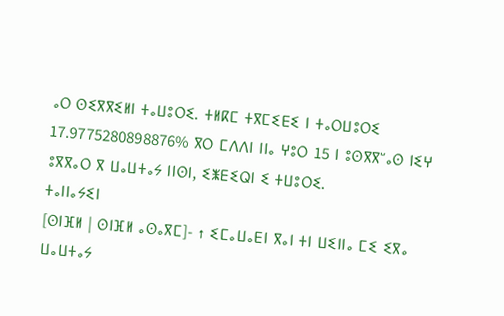ⴰⵔ ⵙⵉⴳⴳⵉⵍⵏ ⵜⴰⵡⵓⵔⵉ. ⵜⵍⴽⵎ ⵜⴳⵎⵉⴹⵉ ⵏ ⵜⴰⵔⵡⵓⵔⵉ 17.9775280898876% ⴳⵔ ⵎⴷⴷⵏ ⵏⵏⴰ ⵖⵓⵔ 15 ⵏ ⵓⵙⴳⴳⵯⴰⵙ ⵏⵉⵖ ⵓⴳⴳⴰⵔ ⴳ ⵡⴰⵡⵜⴰⵢ ⵏⵏⵙⵏ, ⵉⵥⴹⵉⵕⵏ ⵉ ⵜⵡⵓⵔⵉ.
ⵜⴰⵏⵏⴰⵢⵉⵏ
[ⵙⵏⴼⵍ | ⵙⵏⴼⵍ ⴰⵙⴰⴳⵎ]- ↑ ⵉⵎⴰⵡⴰⴹⵏ ⴳⴰⵏ ⵜⵏ ⵡⵉⵏⵏⴰ ⵎⵉ ⵉⴳⴰ ⵡⴰⵡⵜⴰⵢ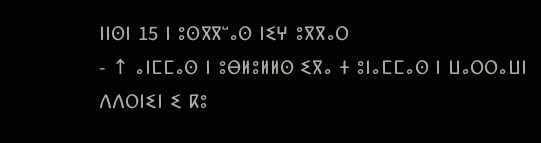ⵏⵏⵙⵏ 15 ⵏ ⵓⵙⴳⴳⵯⴰⵙ ⵏⵉⵖ ⵓⴳⴳⴰⵔ
- ↑ ⴰⵏⵎⵎⴰⵙ ⵏ ⵓⴱⵍⵓⵍⵍⵙ ⵉⴳⴰ ⵜ ⵓⵏⴰⵎⵎⴰⵙ ⵏ ⵡⴰⵔⵔⴰⵡⵏ ⴷⴷⵔⵏⵉⵏ ⵉ ⴽⵓ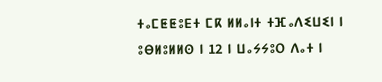ⵜⴰⵎⵟⵟⵓⴹⵜ ⵎⴽ ⵍⵍⴰⵏⵜ ⵜⴼⴰⴷⵉⵡⵉⵏ ⵏ ⵓⴱⵍⵓⵍⵍⵙ ⵏ 12 ⵏ ⵡⴰⵢⵢⵓⵔ ⴷⴰⵜ ⵏ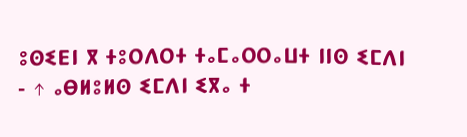ⵓⵙⵉⴹⵏ ⴳ ⵜⵓⵔⴷⵔⵜ ⵜⴰⵎⴰⵔⵔⴰⵡⵜ ⵏⵏⵙ ⵉⵎⴷⵏ
- ↑ ⴰⴱⵍⵓⵍⵙ ⵉⵎⴷⵏ ⵉⴳⴰ ⵜ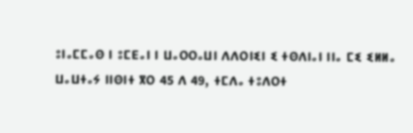ⵓⵏⴰⵎⵎⴰⵙ ⵏ ⵓⵎⴹⴰⵏ ⵏ ⵡⴰⵔⵔⴰⵡⵏ ⴷⴷⵔⵏⵉⵏ ⵉ ⵜⵙⴷⵏⴰⵏ ⵏⵏⴰ ⵎⵉ ⵉⵍⵍⴰ ⵡⴰⵡⵜⴰⵢ ⵏⵏⵙⵏⵜ ⴳⵔ 45 ⴷ 49, ⵜⵎⴷⴰ ⵜⵓⴷⵔⵜ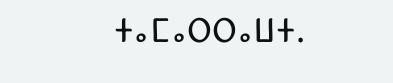ⵜⴰⵎⴰⵔⵔⴰⵡⵜ.